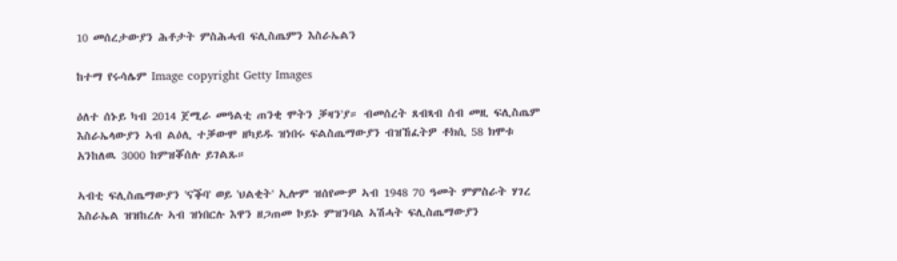10 መሰረታውያን ሕቶታት ምስሕሓብ ፍሊስጤምን እስራኤልን

ከተማ የሩሳሌም Image copyright Getty Images

ዕለተ ሰኑይ ካብ 2014 ጀሚራ መዓልቲ ጠንቂ ሞትን ቓዛን'ያ። ብመሰረት ጸብጻብ ሰብ መዚ ፍሊስጤም እስራኤላውያን ኣብ ልዕሊ ተቓውሞ ዘካይዱ ዝነበሩ ፍልስጤማውያን ብዝኸፈትዎ ቶክሲ 58 ክሞቱ አንከለዉ 3000 ከምዝቖሰሉ ይገልጹ።

ኣብቲ ፍሊስጤማውያን 'ናቕባ' ወይ 'ህልቂት' ኢሎም ዝሰየሙዎ ኣብ 1948 70 ዓመት ምምስራት ሃገረ እስራኤል ዝዝከረሉ ኣብ ዝነበርሉ እዋን ዘጋጠመ ኮይኑ ምዝንባል ኣሽሓት ፍሊስጤማውያን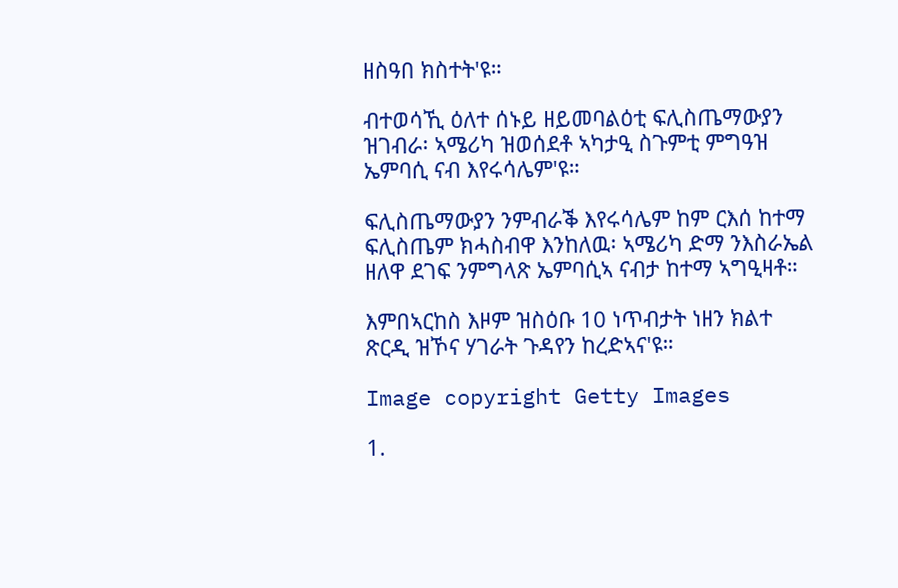ዘስዓበ ክስተት'ዩ።

ብተወሳኺ ዕለተ ሰኑይ ዘይመባልዕቲ ፍሊስጤማውያን ዝገብራ፡ ኣሜሪካ ዝወሰደቶ ኣካታዒ ስጉምቲ ምግዓዝ ኤምባሲ ናብ እየሩሳሌም'ዩ።

ፍሊስጤማውያን ንምብራቕ እየሩሳሌም ከም ርእሰ ከተማ ፍሊስጤም ክሓስብዋ እንከለዉ፡ ኣሜሪካ ድማ ንእስራኤል ዘለዋ ደገፍ ንምግላጽ ኤምባሲኣ ናብታ ከተማ ኣግዒዛቶ።

እምበኣርከስ እዞም ዝስዕቡ 10 ነጥብታት ነዘን ክልተ ጽርዲ ዝኾና ሃገራት ጉዳየን ከረድኣና'ዩ።

Image copyright Getty Images

1.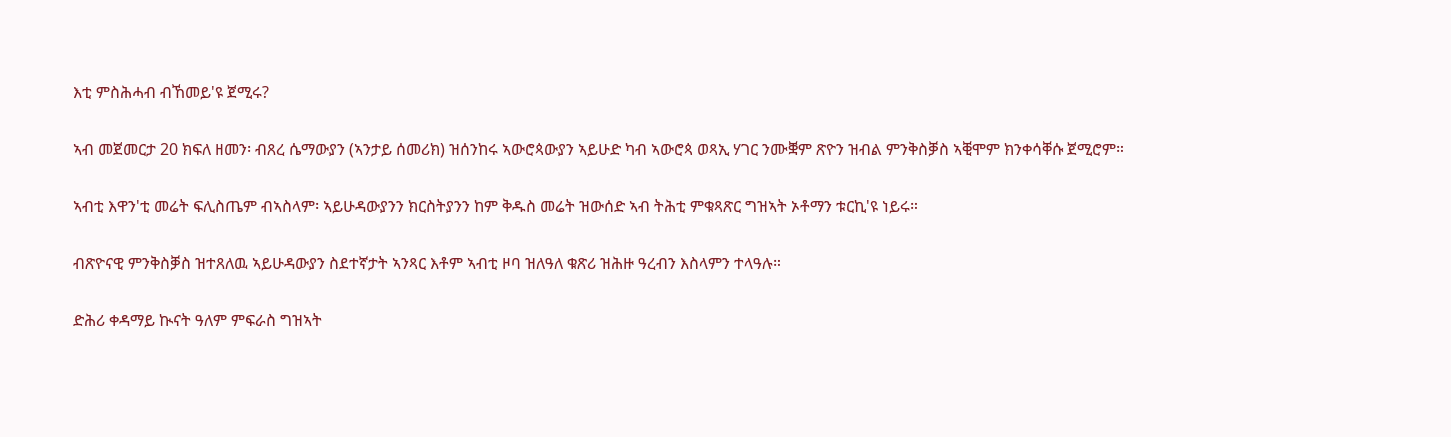እቲ ምስሕሓብ ብኸመይ'ዩ ጀሚሩ?

ኣብ መጀመርታ 20 ክፍለ ዘመን፡ ብጸረ ሴማውያን (ኣንታይ ሰመሪክ) ዝሰንከሩ ኣውሮጳውያን ኣይሁድ ካብ ኣውሮጳ ወጻኢ ሃገር ንሙቛም ጽዮን ዝብል ምንቅስቓስ ኣቒሞም ክንቀሳቐሱ ጀሚሮም።

ኣብቲ እዋን'ቲ መሬት ፍሊስጤም ብኣስላም፡ ኣይሁዳውያንን ክርስትያንን ከም ቅዱስ መሬት ዝውሰድ ኣብ ትሕቲ ምቁጻጽር ግዝኣት ኦቶማን ቱርኪ'ዩ ነይሩ።

ብጽዮናዊ ምንቅስቓስ ዝተጸለዉ ኣይሁዳውያን ስደተኛታት ኣንጻር እቶም ኣብቲ ዞባ ዝለዓለ ቁጽሪ ዝሕዙ ዓረብን እስላምን ተላዓሉ።

ድሕሪ ቀዳማይ ኲናት ዓለም ምፍራስ ግዝኣት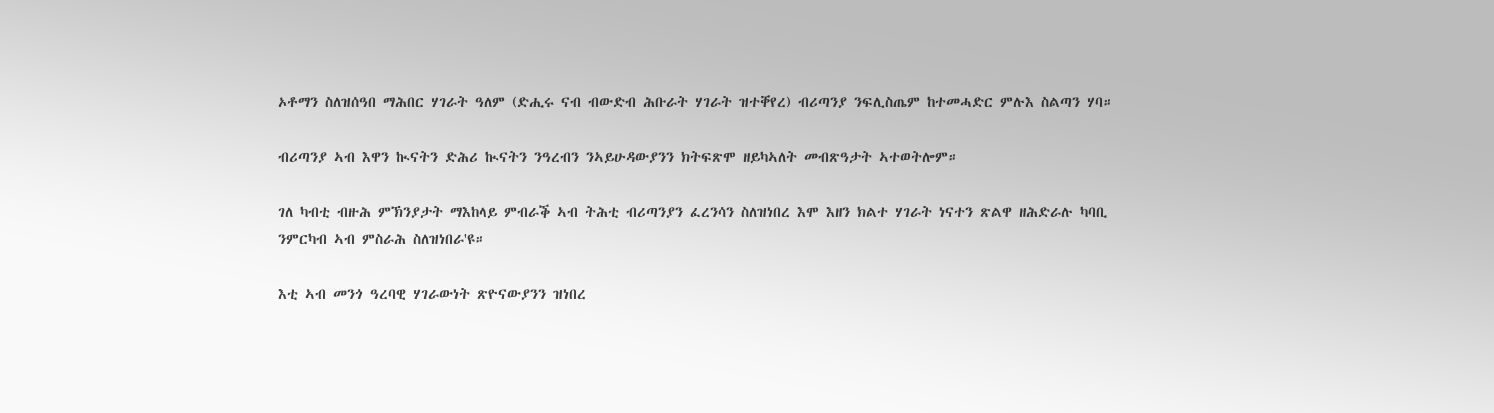ኦቶማን ስለዝሰዓበ ማሕበር ሃገራት ዓለም (ድሒሩ ናብ ብውድብ ሕቡራት ሃገራት ዝተቐየረ) ብሪጣንያ ንፍሊስጤም ከተመሓድር ምሉእ ስልጣን ሃባ።

ብሪጣንያ ኣብ እዋን ኲናትን ድሕሪ ኲናትን ንዓረብን ንኣይሁዳውያንን ክትፍጽሞ ዘይካኣለት መብጽዓታት ኣተወትሎም።

ገለ ካብቲ ብዙሕ ምኽንያታት ማእከላይ ምብራቕ ኣብ ትሕቲ ብሪጣንያን ፈረንሳን ስለዝነበረ እሞ እዘን ክልተ ሃገራት ነናተን ጽልዋ ዘሕድራሉ ካባቢ ንምርካብ ኣብ ምስራሕ ስለዝነበራ'ዩ።

እቲ ኣብ መንጎ ዓረባዊ ሃገራውነት ጽዮናውያንን ዝነበረ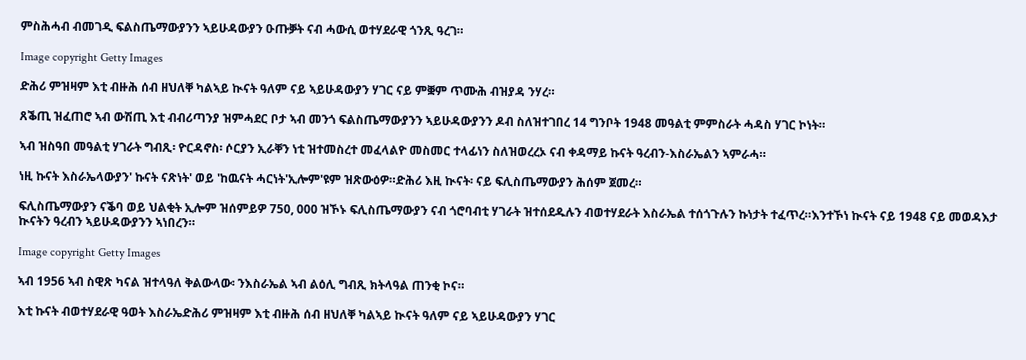ምስሕሓብ ብመገዲ ፍልስጤማውያንን ኣይሁዳውያን ዑጡቓት ናብ ሓውሲ ወተሃደራዊ ጎንጺ ዓረገ።

Image copyright Getty Images

ድሕሪ ምዝዛም እቲ ብዙሕ ሰብ ዘህለቐ ካልኣይ ኲናት ዓለም ናይ ኣይሁዳውያን ሃገር ናይ ምቛም ጥሙሕ ብዝያዳ ንሃረ።

ጸቕጢ ዝፈጠሮ ኣብ ውሽጢ እቲ ብብሪጣንያ ዝምሓደር ቦታ ኣብ መንጎ ፍልስጤማውያንን ኣይሁዳውያንን ዶብ ስለዝተገበረ 14 ግንቦት 1948 መዓልቲ ምምስራት ሓዳስ ሃገር ኮነት።

ኣብ ዝስዓበ መዓልቲ ሃገራት ግብጺ፡ ዮርዳኖስ፡ ሶርያን ኢራቐን ነቲ ዝተመስረተ መፈላልዮ መስመር ተላፊነን ስለዝወረረኦ ናብ ቀዳማይ ኩናት ዓረብን-እስራኤልን ኣምራሓ።

ነዚ ኩናት እስራኤላውያን' ኩናት ናጽነት' ወይ 'ከዉናት ሓርነት'ኢሎም'ዩም ዝጽውዕዎ።ድሕሪ እዚ ኲናት፡ ናይ ፍሊስጤማውያን ሕሰም ጀመረ።

ፍሊስጤማውያን ናቕባ ወይ ህልቂት ኢሎም ዝሰምይዎ 750, 000 ዝኾኑ ፍሊስጤማውያን ናብ ጎሮባብቲ ሃገራት ዝተሰደዱሉን ብወተሃደራት እስራኤል ተሰጎጉሉን ኩነታት ተፈጥረ።እንተኾነ ኲናት ናይ 1948 ናይ መወዳእታ ኲናትን ዓረብን ኣይሁዳውያንን ኣነበረን።

Image copyright Getty Images

ኣብ 1956 ኣብ ስዊጽ ካናል ዝተላዓለ ቅልውላው፡ ንእስራኤል ኣብ ልዕሊ ግብጺ ክትላዓል ጠንቂ ኮና።

እቲ ኩናት ብወተሃደራዊ ዓወት እስራኤድሕሪ ምዝዛም እቲ ብዙሕ ሰብ ዘህለቐ ካልኣይ ኲናት ዓለም ናይ ኣይሁዳውያን ሃገር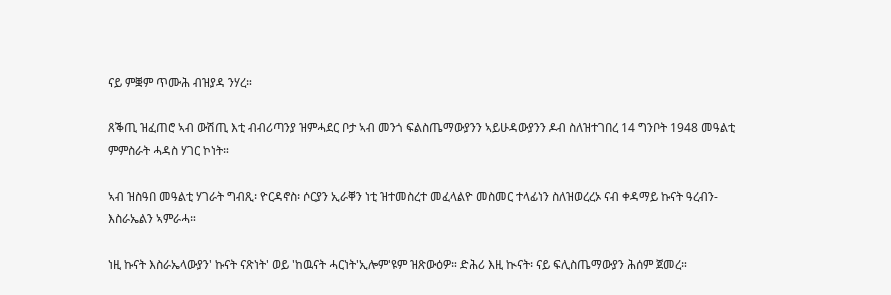ናይ ምቛም ጥሙሕ ብዝያዳ ንሃረ።

ጸቕጢ ዝፈጠሮ ኣብ ውሽጢ እቲ ብብሪጣንያ ዝምሓደር ቦታ ኣብ መንጎ ፍልስጤማውያንን ኣይሁዳውያንን ዶብ ስለዝተገበረ 14 ግንቦት 1948 መዓልቲ ምምስራት ሓዳስ ሃገር ኮነት።

ኣብ ዝስዓበ መዓልቲ ሃገራት ግብጺ፡ ዮርዳኖስ፡ ሶርያን ኢራቐን ነቲ ዝተመስረተ መፈላልዮ መስመር ተላፊነን ስለዝወረረኦ ናብ ቀዳማይ ኩናት ዓረብን-እስራኤልን ኣምራሓ።

ነዚ ኩናት እስራኤላውያን' ኩናት ናጽነት' ወይ 'ከዉናት ሓርነት'ኢሎም'ዩም ዝጽውዕዎ። ድሕሪ እዚ ኲናት፡ ናይ ፍሊስጤማውያን ሕሰም ጀመረ።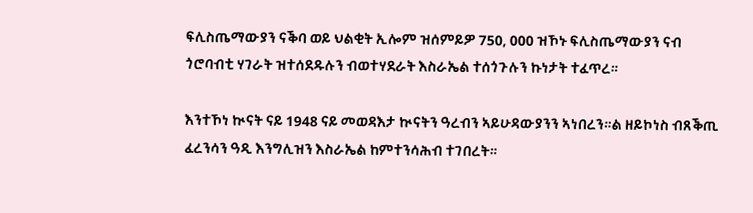ፍሊስጤማውያን ናቕባ ወይ ህልቂት ኢሎም ዝሰምይዎ 750, 000 ዝኾኑ ፍሊስጤማውያን ናብ ጎሮባብቲ ሃገራት ዝተሰደዱሉን ብወተሃደራት እስራኤል ተሰጎጉሉን ኩነታት ተፈጥረ።

እንተኾነ ኲናት ናይ 1948 ናይ መወዳእታ ኲናትን ዓረብን ኣይሁዳውያንን ኣነበረን።ል ዘይኮነስ ብጸቕጢ ፈረንሳን ዓዲ እንግሊዝን እስራኤል ከምተንሳሕብ ተገበረት።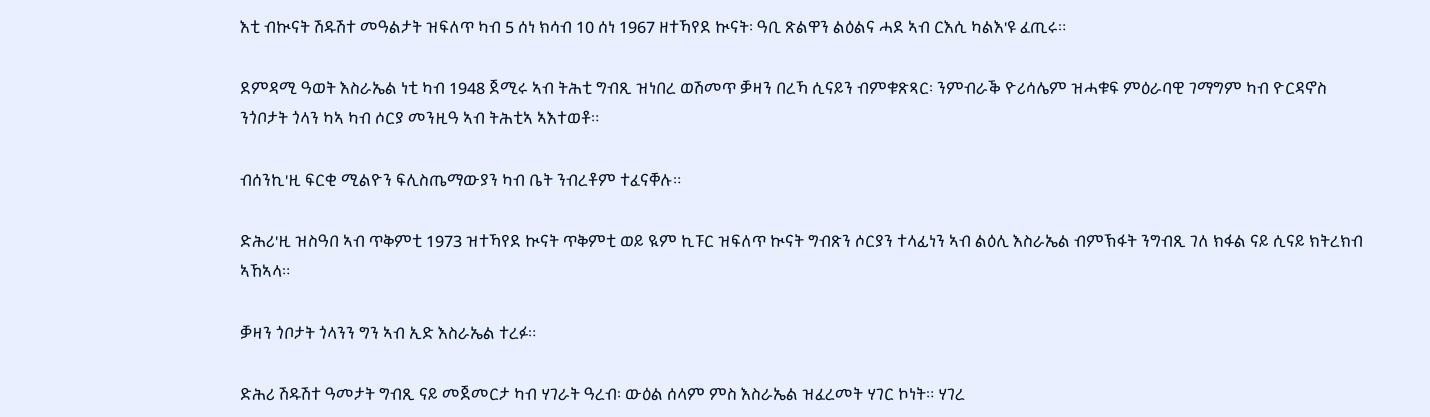እቲ ብኲናት ሽዱሽተ መዓልታት ዝፍለጥ ካብ 5 ሰነ ክሳብ 10 ሰነ 1967 ዘተኻየደ ኲናት፡ ዓቢ ጽልዋን ልዕልና ሓደ ኣብ ርእሲ ካልእ'ዩ ፈጢሩ።

ደምዳሚ ዓወት እስራኤል ነቲ ካብ 1948 ጀሚሩ ኣብ ትሕቲ ግብጺ ዝነበረ ወሽመጥ ቓዛን በረኻ ሲናይን ብምቁጽጻር፡ ንምብራቕ ዮሪሳሌም ዝሓቁፍ ምዕራባዊ ገማግም ካብ ዮርዳኖስ ንጎቦታት ጎላን ካኣ ካብ ሶርያ መንዚዓ ኣብ ትሕቲኣ ኣእተወቶ።

ብሰንኪ'ዚ ፍርቂ ሚልዮን ፍሊስጤማውያን ካብ ቤት ንብረቶም ተፈናቐሉ።

ድሕሪ'ዚ ዝስዓበ ኣብ ጥቅምቲ 1973 ዝተኻየደ ኲናት ጥቅምቲ ወይ ዪም ኪፑር ዝፍለጥ ኲናት ግብጽን ሶርያን ተላፊነን ኣብ ልዕሊ እስራኤል ብምኽፋት ንግብጺ ገለ ክፋል ናይ ሲናይ ክትረክብ ኣኸኣላ።

ቓዛን ጎቦታት ጎላንን ግን ኣብ ኢድ እስራኤል ተረፉ።

ድሕሪ ሽዱሽተ ዓመታት ግብጺ ናይ መጀመርታ ካብ ሃገራት ዓረብ፡ ውዕል ሰላም ምስ እስራኤል ዝፈረመት ሃገር ኮነት። ሃገረ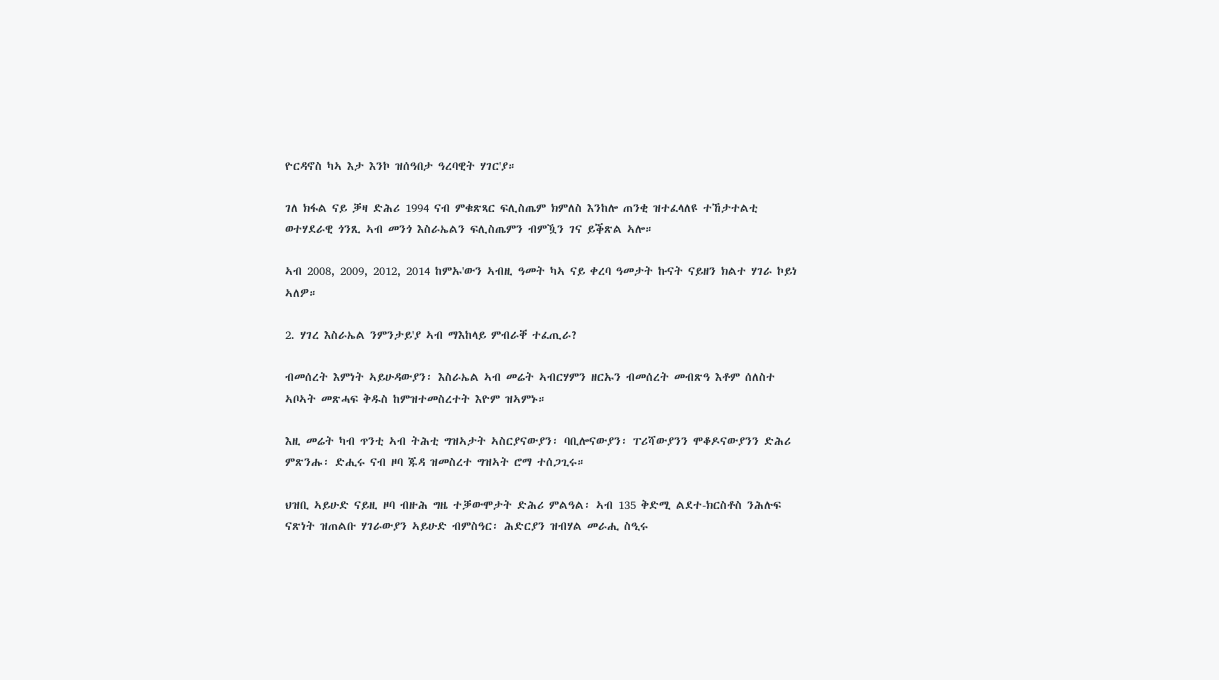ዮርዳኖስ ካኣ እታ እንኮ ዝሰዓበታ ዓረባዊት ሃገር'ያ።

ገለ ክፋል ናይ ቓዛ ድሕሪ 1994 ናብ ምቁጽጻር ፍሊስጤም ክምለስ እንከሎ ጠንቂ ዝተፈላለዩ ተኸታተልቲ ወተሃደራዊ ጎንጺ ኣብ መንጎ እስራኤልን ፍሊስጤምን ብምዃን ገና ይቕጽል ኣሎ።

ኣብ 2008, 2009, 2012, 2014 ከምኡ'ውን ኣብዚ ዓመት ካኣ ናይ ቀረባ ዓመታት ኩናት ናይዘን ክልተ ሃገራ ኮይነ ኣለዎ።

2. ሃገረ እስራኤል ንምንታይ'ያ ኣብ ማእከላይ ምብራቐ ተፈጢራ?

ብመሰረት እምነት ኣይሁዳውያን፡ እስራኤል ኣብ መሬት ኣብርሃምን ዘርኡን ብመሰረት መብጽዓ እቶም ሰለስተ ኣቦኣት መጽሓፍ ቅዱስ ከምዝተመስረተት እዮም ዝኣምኑ።

እዚ መሬት ካብ ጥንቲ ኣብ ትሕቲ ግዝኣታት ኣስርያናውያን፡ ባቢሎናውያን፡ ፐሪሻውያንን ሞቆዶናውያንን ድሕሪ ምጽንሑ፡ ድሒሩ ናብ ዞባ ጁዳ ዝመስረተ ግዝኣት ሮማ ተሰጋጊሩ።

ህዝቢ ኣይሁድ ናይዚ ዞባ ብዙሕ ግዜ ተቓውሞታት ድሕሪ ምልዓል፡ ኣብ 135 ቅድሚ ልደተ-ክርስቶስ ንሕሉፍ ናጽነት ዝጠልቡ ሃገራውያን ኣይሁድ ብምስዓር፡ ሕድርያን ዝብሃል መራሒ ስዒሩ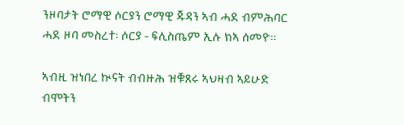ንዞባታት ሮማዊ ሶርያን ሮማዊ ጁዳን ኣብ ሓደ ብምሕባር ሓደ ዞባ መስረተ፡ ሶርያ - ፍሊስጤም ኢሉ ክኣ ሰመዮ።

ኣብዚ ዝነበረ ኲናት ብብዙሕ ዝቑጸሩ ኣህዛብ ኣይሁድ ብሞትን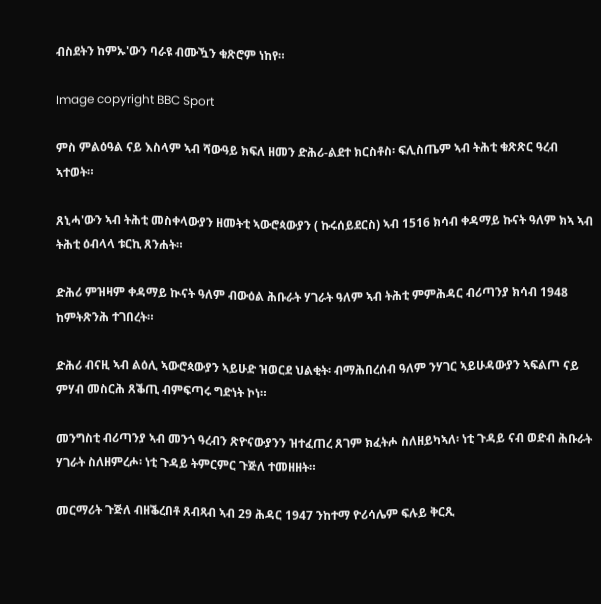ብስደትን ከምኡ'ውን ባራዩ ብሙዃን ቁጽሮም ነከየ።

Image copyright BBC Sport

ምስ ምልዕዓል ናይ እስላም ኣብ ሻውዓይ ክፍለ ዘመን ድሕሪ-ልደተ ክርስቶስ፡ ፍሊስጤም ኣብ ትሕቲ ቁጽጽር ዓረብ ኣተወት።

ጸኒሓ'ውን ኣብ ትሕቲ መስቀላውያን ዘመትቲ ኣውሮጳውያን ( ኩሩሰይደርስ) ኣብ 1516 ክሳብ ቀዳማይ ኩናት ዓለም ክኣ ኣብ ትሕቲ ዕብላላ ቱርኪ ጸንሐት።

ድሕሪ ምዝዛም ቀዳማይ ኲናት ዓለም ብውዕል ሕቡራት ሃገራት ዓለም ኣብ ትሕቲ ምምሕዳር ብሪጣንያ ክሳብ 1948 ከምትጽንሕ ተገበረት።

ድሕሪ ብናዚ ኣብ ልዕሊ ኣውሮጳውያን ኣይሁድ ዝወርደ ህልቂት፡ ብማሕበረሰብ ዓለም ንሃገር ኣይሁዳውያን ኣፍልጦ ናይ ምሃብ መስርሕ ጸቕጢ ብምፍጣሩ ግድነት ኮነ።

መንግስቲ ብሪጣንያ ኣብ መንጎ ዓረብን ጽዮናውያንን ዝተፈጠረ ጸገም ክፈትሖ ስለዘይካኣለ፡ ነቲ ጉዳይ ናብ ወድብ ሕቡራት ሃገራት ስለዘምረሖ፡ ነቲ ጉዳይ ትምርምር ጉጅለ ተመዘዘት።

መርማሪት ጉጅለ ብዘቕረበቶ ጸብጻብ ኣብ 29 ሕዳር 1947 ንከተማ ዮሪሳሌም ፍሉይ ቅርጺ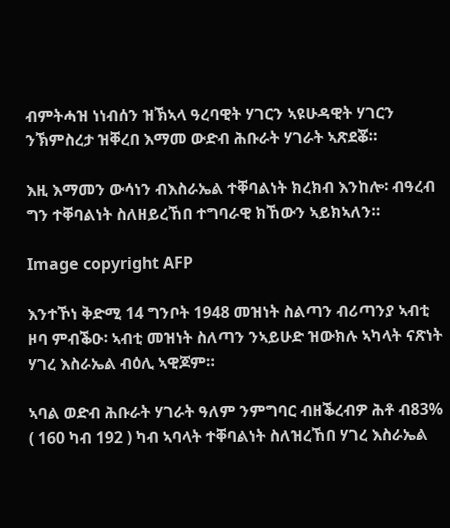ብምትሓዝ ነነብሰን ዝኽኣላ ዓረባዊት ሃገርን ኣዩሁዳዊት ሃገርን ንኽምስረታ ዝቐረበ እማመ ውድብ ሕቡራት ሃገራት ኣጽደቖ።

እዚ እማመን ውሳነን ብእስራኤል ተቐባልነት ክረክብ እንከሎ፡ ብዓረብ ግን ተቐባልነት ስለዘይረኸበ ተግባራዊ ክኸውን ኣይክኣለን።

Image copyright AFP

እንተኾነ ቅድሚ 14 ግንቦት 1948 መዝነት ስልጣን ብሪጣንያ ኣብቲ ዞባ ምብቕዑ፡ ኣብቲ መዝነት ስለጣን ንኣይሁድ ዝውክሉ ኣካላት ናጽነት ሃገረ እስራኤል ብዕሊ ኣዊጆም።

ኣባል ወድብ ሕቡራት ሃገራት ዓለም ንምግባር ብዘቕረብዎ ሕቶ ብ83% ( 160 ካብ 192 ) ካብ ኣባላት ተቐባልነት ስለዝረኸበ ሃገረ እስራኤል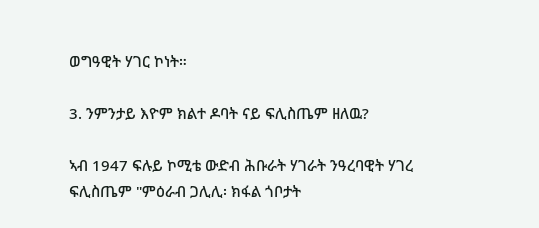ወግዓዊት ሃገር ኮነት።

3. ንምንታይ እዮም ክልተ ዶባት ናይ ፍሊስጤም ዘለዉ?

ኣብ 1947 ፍሉይ ኮሚቴ ውድብ ሕቡራት ሃገራት ንዓረባዊት ሃገረ ፍሊስጤም "ምዕራብ ጋሊሊ፡ ክፋል ጎቦታት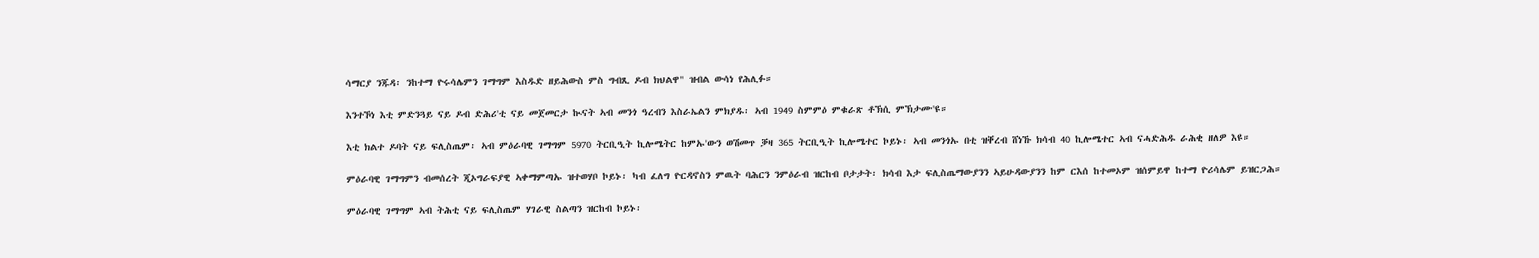ሳማርያ ንጁዳ፡ ንከተማ ዮሩሳሌምን ገማግም እስዱድ ዘይሕውስ ምስ ግብጺ ዶብ ክህልዋ" ዝብል ውሳነ የሕሊፉ።

እንተኾነ እቲ ምድንጓይ ናይ ዶብ ድሕሪ'ቲ ናይ መጀመርታ ኲናት ኣብ መንጎ ዓረብን እስራኤልን ምክያዱ፡ ኣብ 1949 ስምምዕ ምቁራጽ ቶኽሲ ምኽታሙ'ዩ።

እቲ ክልተ ዶባት ናይ ፍሊስጤም፡ ኣብ ምዕራባዊ ገማግም 5970 ትርቢዒት ኪሎሜትር ከምኡ'ውን ወሽመጥ ቓዛ 365 ትርቢዒት ኪሎሜተር ኮይኑ፡ ኣብ መንጎኡ በቲ ዝቐረብ ሸነኹ ክሳብ 40 ኪሎሜተር ኣብ ናሓድሕዱ ራሕቂ ዘለዎ እዩ።

ምዕራባዊ ገማግምን ብመሰረት ጂኦግራፍያዊ ኣቀማምጣኡ ዝተወሃቦ ኮይኑ፡ ካብ ፈለግ ዮርዳኖስን ምዉት ባሕርን ንምዕራብ ዝርከብ ቦታታት፡ ክሳብ እታ ፍሊስጤማውያንን ኣይሁዳውያንን ከም ርእሰ ከተመኦም ዝሰምይዋ ከተማ ዮሪሳሌም ይዝርጋሕ።

ምዕራባዊ ገማግም ኣብ ትሕቲ ናይ ፍሊስጤም ሃገራዊ ስልጣን ዝርከብ ኮይኑ፡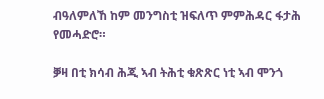ብዓለምለኸ ከም መንግስቲ ዝፍለጥ ምምሕዳር ፋታሕ የመሓድሮ።

ቓዛ በቲ ክሳብ ሕጂ ኣብ ትሕቲ ቁጽጽር ነቲ ኣብ ሞንጎ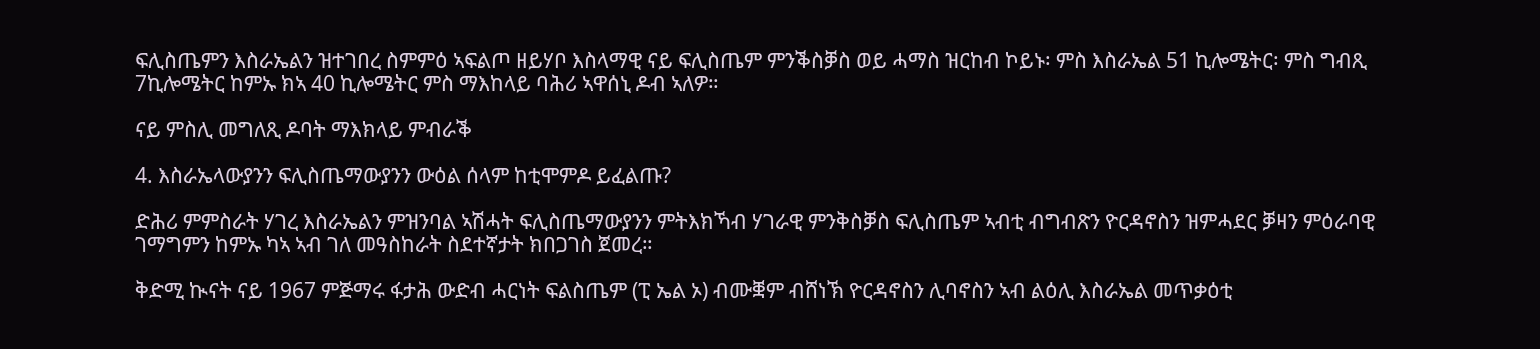ፍሊስጤምን እስራኤልን ዝተገበረ ስምምዕ ኣፍልጦ ዘይሃቦ እስላማዊ ናይ ፍሊስጤም ምንቕስቓስ ወይ ሓማስ ዝርከብ ኮይኑ፡ ምስ እስራኤል 51 ኪሎሜትር፡ ምስ ግብጺ 7ኪሎሜትር ከምኡ ክኣ 40 ኪሎሜትር ምስ ማእከላይ ባሕሪ ኣዋሰኒ ዶብ ኣለዎ።

ናይ ምስሊ መግለጺ ዶባት ማእክላይ ምብራቕ

4. እስራኤላውያንን ፍሊስጤማውያንን ውዕል ሰላም ከቲሞምዶ ይፈልጡ?

ድሕሪ ምምስራት ሃገረ እስራኤልን ምዝንባል ኣሽሓት ፍሊስጤማውያንን ምትእክኻብ ሃገራዊ ምንቅስቓስ ፍሊስጤም ኣብቲ ብግብጽን ዮርዳኖስን ዝምሓደር ቓዛን ምዕራባዊ ገማግምን ከምኡ ካኣ ኣብ ገለ መዓስከራት ስደተኛታት ክበጋገስ ጀመረ።

ቅድሚ ኲናት ናይ 1967 ምጅማሩ ፋታሕ ውድብ ሓርነት ፍልስጤም (ፒ ኤል ኦ) ብሙቛም ብሸነኽ ዮርዳኖስን ሊባኖስን ኣብ ልዕሊ እስራኤል መጥቃዕቲ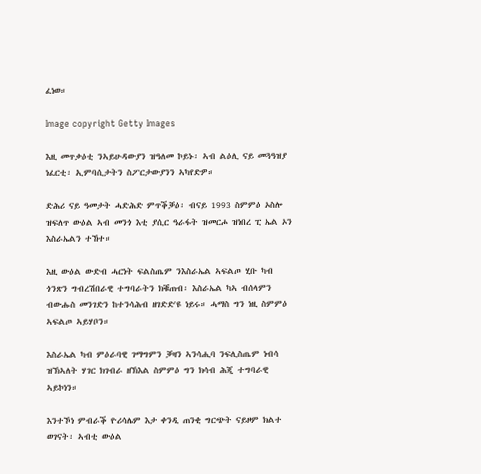ፈነወ።

Image copyright Getty Images

እዚ መጥቃዕቲ ንኣይሁዳውያን ዝዓለመ ኮይኑ፡ ኣብ ልዕሊ ናይ መጓዓዝያ ነፈርቲ፡ ኢምባሲታትን ስፖርታውያንን ኣካየድዎ።

ድሕሪ ናይ ዓመታት ሓድሕድ ምጥቕቓዕ፡ ብናይ 1993 ስምምዕ ኦስሎ ዝፍለጥ ውዕል ኣብ መንጎ እቲ ያሲር ዓራፋት ዝመርሖ ዝነበረ ፒ ኤል ኦን እስራኤልን ተኸተ።

እዚ ውዕል ውድብ ሓርነት ፍልስጤም ንእስራኤል ኣፍልጦ ሂቡ ካብ ጎንጽን ግብረሽበራዊ ተግባራትን ክቑጠብ፡ እስራኤል ካኣ ብሰላምን ብውሑስ መንገድን ከተንሳሕብ ዘገድድ'ዩ ነይሩ። ሓማስ ግን ነዚ ስምምዕ ኣፍልጦ ኣይሃቦን።

እስራኤል ካብ ምዕራባዊ ገማግምን ቓዛን ኣንሳሒባ ንፍሊስጤም ነብሳ ዝኽኣለት ሃገር ክገብራ ዘኽእል ስምምዕ ግን ክሳብ ሕጂ ተግባራዊ ኣይኮነን።

እንተኾነ ምብራቕ ዮሪሳሌም እታ ቀንዲ ጠንቂ ግርጭት ናይዞም ክልተ ወገናት፡ ኣብቲ ውዕል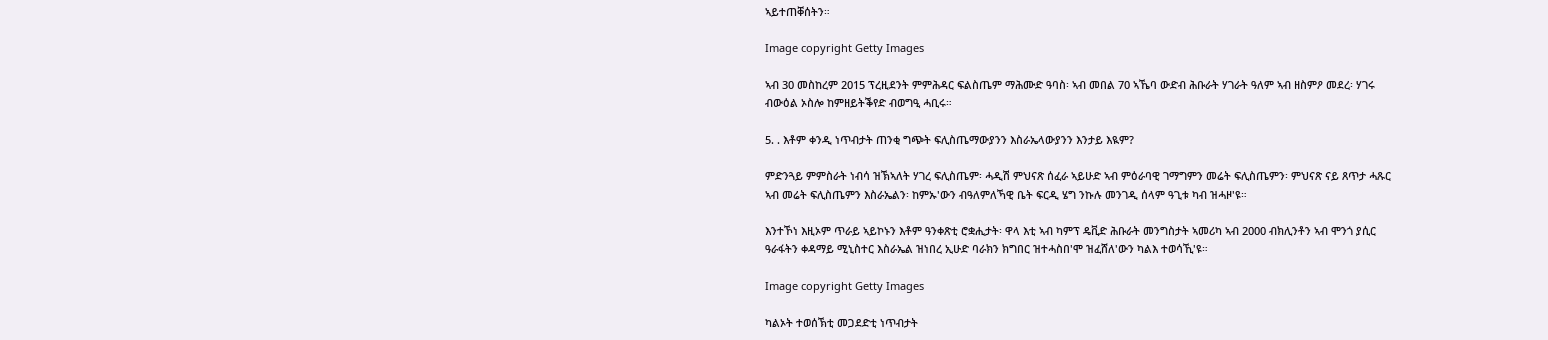ኣይተጠቐሰትን።

Image copyright Getty Images

ኣብ 30 መስከረም 2015 ፕረዚደንት ምምሕዳር ፍልስጤም ማሕሙድ ዓባስ፡ ኣብ መበል 70 ኣኼባ ውድብ ሕቡራት ሃገራት ዓለም ኣብ ዘስምዖ መደረ፡ ሃገሩ ብውዕል ኦስሎ ከምዘይትቕየድ ብወግዒ ሓቢሩ።

5. . እቶም ቀንዲ ነጥብታት ጠንቂ ግጭት ፍሊስጤማውያንን እስራኤላውያንን እንታይ እዪም?

ምድንጓይ ምምስራት ነብሳ ዝኽኣለት ሃገረ ፍሊስጤም፡ ሓዲሽ ምህናጽ ሰፈራ ኣይሁድ ኣብ ምዕራባዊ ገማግምን መሬት ፍሊስጤምን፡ ምህናጽ ናይ ጸጥታ ሓጹር ኣብ መሬት ፍሊስጤምን እስራኤልን፡ ከምኡ'ውን ብዓለምለኻዊ ቤት ፍርዲ ሄግ ንኩሉ መንገዲ ሰላም ዓጊቱ ካብ ዝሓዞ'ዩ።

እንተኾነ እዚኦም ጥራይ ኣይኮኑን እቶም ዓንቀጽቲ ሮቋሒታት፡ ዋላ እቲ ኣብ ካምፕ ዴቪድ ሕቡራት መንግስታት ኣመሪካ ኣብ 2000 ብክሊንቶን ኣብ ሞንጎ ያሲር ዓራፋትን ቀዳማይ ሚኒስተር እስራኤል ዝነበረ ኢሁድ ባራክን ክግበር ዝተሓስበ'ሞ ዝፈሸለ'ውን ካልእ ተወሳኺ'ዩ።

Image copyright Getty Images

ካልኦት ተወሰኽቲ መጋደድቲ ነጥብታት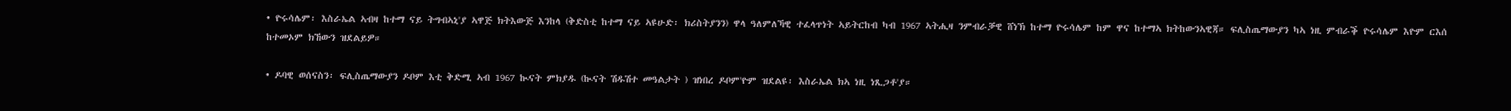• ዮሩሳሌም፡ እስራኤል ኣብዛ ከተማ ናይ ትግብኣኒ'ያ ኣዋጅ ክትእውጅ እንከላ (ቅድስቲ ከተማ ናይ ኣዩሁድ፡ ክሪስትያንን) ዋላ ዓለምለኻዊ ተፈላጥነት ኣይትርከብ ካብ 1967 ኣትሒዛ ንምብራቓዊ ሸነኽ ከተማ ዮሩሳሌም ከም ዋና ከተማኣ ክትከውንኣዊጃ። ፍሊስጤማውያን ካኣ ነዚ ምብራቕ ዮሩሳሌም እዮም ርእሰ ከተመኦም ክኸውን ዝደልይዎ።

• ዶባዊ ወሰናስን፡ ፍሊስጤማውያን ዶቦም እቲ ቅድሚ ኣብ 1967 ኲናት ምክያዱ (ኲናት ሽዱሽተ መዓልታት ) ዝነበረ ዶቦም'ዮም ዝደልዩ፡ እስራኤል ክኣ ነዚ ነጺጋቶ'ያ።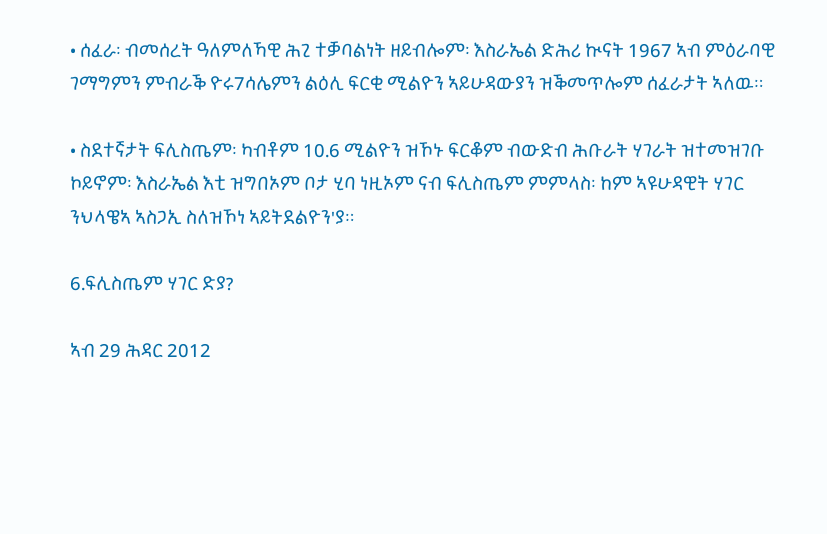• ሰፈራ፡ ብመሰረት ዓለምለኻዊ ሕጊ ተቓባልነት ዘይብሎም፡ እስራኤል ድሕሪ ኲናት 1967 ኣብ ምዕራባዊ ገማግምን ምብራቕ ዮሩ7ሳሌምን ልዕሊ ፍርቂ ሚልዮን ኣይሁዳውያን ዝቕመጥሎም ሰፈራታት ኣለዉ።

• ስደተኛታት ፍሊስጤም፡ ካብቶም 10.6 ሚልዮን ዝኾኑ ፍርቆም ብውድብ ሕቡራት ሃገራት ዝተመዝገቡ ኮይኖም፡ እስራኤል እቲ ዝግበኦም ቦታ ሂባ ነዚኦም ናብ ፍሊስጤም ምምላስ፡ ከም ኣዩሁዳዊት ሃገር ንህላዌኣ ኣስጋኢ ስለዝኾነ ኣይትደልዮን'ያ።

6.ፍሊስጤም ሃገር ድያ?

ኣብ 29 ሕዳር 2012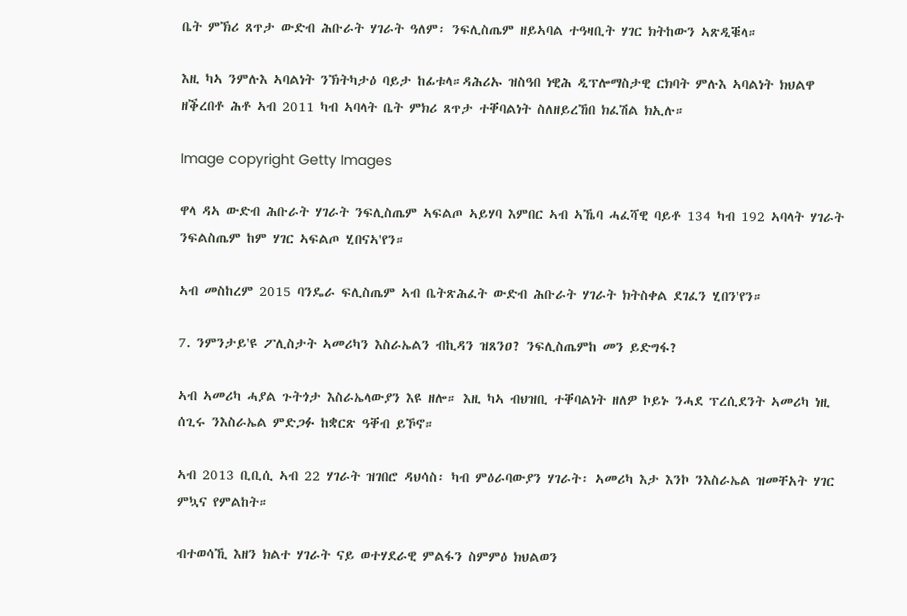ቤት ምኽሪ ጸጥታ ውድብ ሕቡራት ሃገራት ዓለም፡ ንፍሊስጤም ዘይኣባል ተዓዛቢት ሃገር ክትከውን ኣጽዲቑላ።

እዚ ካኣ ንምሉእ ኣባልነት ንኽትካታዕ ባይታ ከፊቱላ።ዳሕሪኡ ዝስዓበ ነዊሕ ዲፕሎማስታዊ ርክባት ምሉእ ኣባልነት ክህልዋ ዘቕረበቶ ሕቶ ኣብ 2011 ካብ ኣባላት ቤት ምክሪ ጸጥታ ተቐባልነት ስለዘይረኸበ ክፈሽል ክኢሉ።

Image copyright Getty Images

ዋላ ዳኣ ውድብ ሕቡራት ሃገራት ንፍሊስጤም ኣፍልጦ ኣይሃባ እምበር ኣብ ኣኼባ ሓፈሻዊ ባይቶ 134 ካብ 192 ኣባላት ሃገራት ንፍልስጤም ከም ሃገር ኣፍልጦ ሂበናኣ'የን።

ኣብ መስከረም 2015 ባንዴራ ፍሊስጤም ኣብ ቤትጽሕፈት ውድብ ሕቡራት ሃገራት ክትስቀል ደገፈን ሂበን'የን።

7. ንምንታይ'ዩ ፖሊስታት ኣመሪካን እስራኤልን ብኪዳን ዝጸንዐ? ንፍሊስጤምከ መን ይድግፋ?

ኣብ ኣመሪካ ሓያል ጉትጎታ እስራኤላውያን እዩ ዘሎ። እዚ ካኣ ብህዝቢ ተቐባልነት ዘለዎ ኮይኑ ንሓደ ፕረሲደንት ኣመሪካ ነዚ ሰጊሩ ንእስራኤል ምድጋፉ ከቋርጽ ዓቐብ ይኾኖ።

ኣብ 2013 ቢቢሲ ኣብ 22 ሃገራት ዝገበሮ ዳህሳስ፡ ካብ ምዕራባውያን ሃገራት፡ ኣመሪካ እታ እንኮ ንእስራኤል ዝመቸአት ሃገር ምኳና የምልከት።

ብተወሳኺ እዘን ክልተ ሃገራት ናይ ወተሃደራዊ ምልፋን ስምምዕ ክህልወን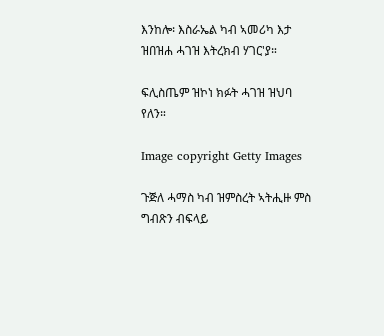እንከሎ፡ እስራኤል ካብ ኣመሪካ እታ ዝበዝሐ ሓገዝ እትረክብ ሃገር'ያ።

ፍሊስጤም ዝኮነ ክፉት ሓገዝ ዝህባ የለን።

Image copyright Getty Images

ጉጅለ ሓማስ ካብ ዝምስረት ኣትሒዙ ምስ ግብጽን ብፍላይ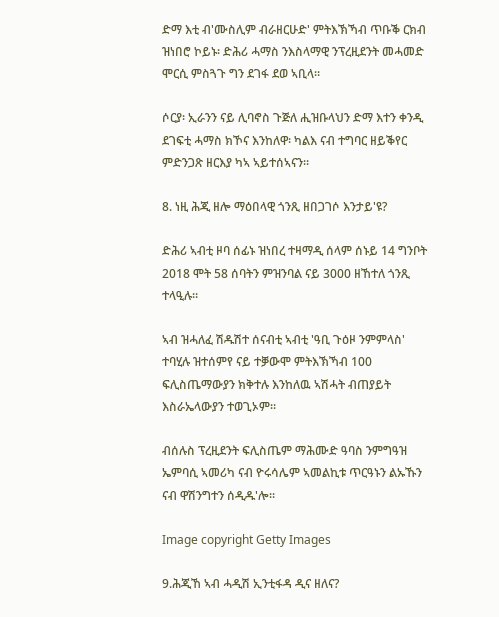ድማ እቲ ብ'ሙስሊም ብራዘርሁድ' ምትእኽኻብ ጥቡቕ ርክብ ዝነበሮ ኮይኑ፡ ድሕሪ ሓማስ ንእስላማዊ ንፕረዚደንት መሓመድ ሞርሲ ምስጓጉ ግን ደገፋ ደወ ኣቢላ።

ሶርያ፡ ኢራንን ናይ ሊባኖስ ጉጅለ ሒዝቡላህን ድማ እተን ቀንዲ ደገፍቲ ሓማስ ክኾና እንከለዋ፡ ካልእ ናብ ተግባር ዘይቕየር ምድንጋጽ ዘርእያ ካኣ ኣይተሰኣናን።

8. ነዚ ሕጂ ዘሎ ማዕበላዊ ጎንጺ ዘበጋገሶ እንታይ'ዩ?

ድሕሪ ኣብቲ ዞባ ሰፊኑ ዝነበረ ተዛማዲ ሰላም ሰኑይ 14 ግንቦት 2018 ሞት 58 ሰባትን ምዝንባል ናይ 3000 ዘኸተለ ጎንጺ ተላዒሉ።

ኣብ ዝሓለፈ ሽዱሽተ ሰናብቲ ኣብቲ 'ዓቢ ጉዕዞ ንምምላስ' ተባሂሉ ዝተሰምየ ናይ ተቓውሞ ምትእኽኻብ 100 ፍሊስጤማውያን ክቅተሉ እንከለዉ ኣሽሓት ብጠያይት እስራኤላውያን ተወጊኦም።

ብሰሉስ ፕረዚደንት ፍሊስጤም ማሕሙድ ዓባስ ንምግዓዝ ኤምባሲ ኣመሪካ ናብ ዮሩሳሌም ኣመልኪቱ ጥርዓኑን ልኡኹን ናብ ዋሽንግተን ሰዲዱ'ሎ።

Image copyright Getty Images

9.ሕጂኸ ኣብ ሓዲሽ ኢንቲፋዳ ዲና ዘለና?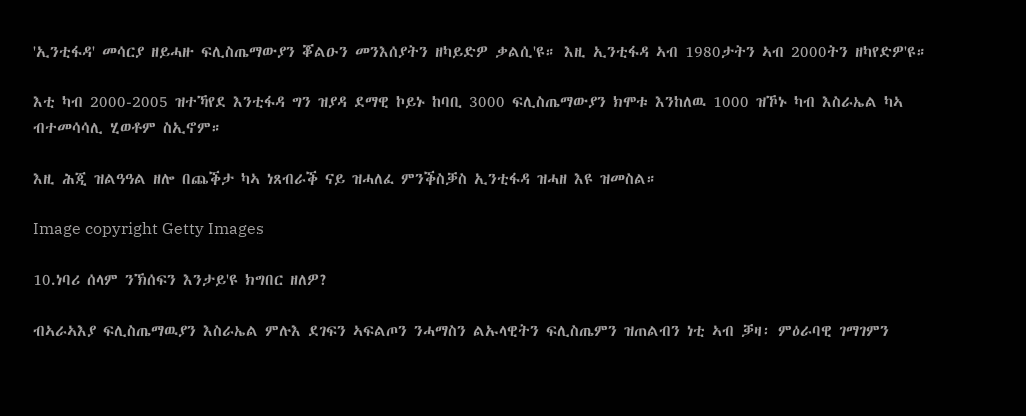'ኢንቲፋዳ' መሳርያ ዘይሓዙ ፍሊስጤማውያን ቖልዑን መንእሰያትን ዘካይድዎ ቃልሲ'ዩ። እዚ ኢንቲፋዳ ኣብ 1980ታትን ኣብ 2000ትን ዘካየድዎ'ዩ።

እቲ ካብ 2000-2005 ዝተኻየደ እንቲፋዳ ግን ዝያዳ ደማዊ ኮይኑ ከባቢ 3000 ፍሊስጤማውያን ክሞቱ እንከለዉ 1000 ዝኾኑ ካብ እስራኤል ካኣ ብተመሳሳሊ ሂወቶም ስኢኖም።

እዚ ሕጂ ዝልዓዓል ዘሎ በጨቕታ ካኣ ነጸብራቕ ናይ ዝሓለፈ ምንቕስቓስ ኢንቲፋዳ ዝሓዘ እዩ ዝመስል።

Image copyright Getty Images

10.ነባሪ ሰላም ንኽሰፍን እንታይ'ዩ ክግበር ዘለዎ?

ብኣራኣእያ ፍሊስጤማዉያን እስራኤል ምሉእ ደገፍን ኣፍልጦን ንሓማስን ልኡላዊትን ፍሊስጤምን ዝጠልብን ነቲ ኣብ ቓዛ፡ ምዕራባዊ ገማገምን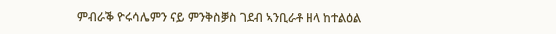ምብራቕ ዮሩሳሌምን ናይ ምንቅስቓስ ገደብ ኣንቢራቶ ዘላ ከተልዕል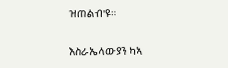ዝጠልብ'ዩ።

እስራኤላውያን ካኣ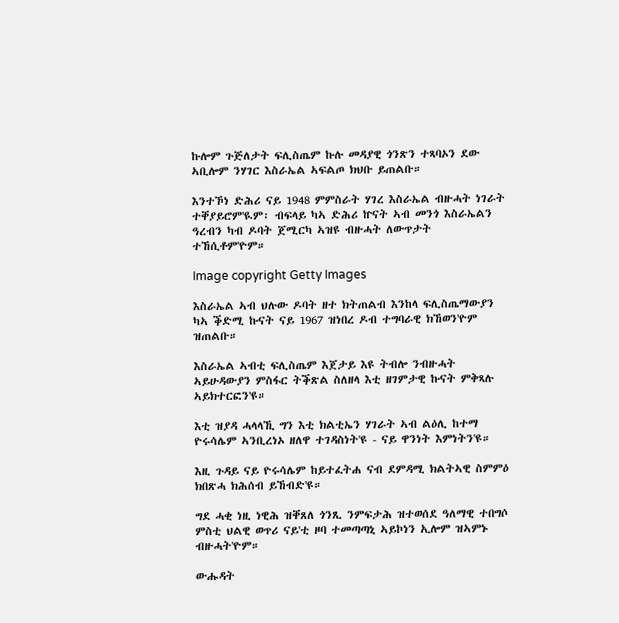ኩሎም ጉጅለታት ፍሊስጤም ኩሉ መዳያዊ ጎንጽን ተጻባኦን ደው ኣቢሎም ንሃገር እስራኤል ኣፍልጦ ክህቡ ይጠልቡ።

እንተኾነ ድሕሪ ናይ 1948 ምምስራት ሃገረ እስራኤል ብዙሓት ነገራት ተቐያይሮም'ዪም፡ ብፍላይ ካኣ ድሕሪ ኵናት ኣብ መንጎ እስራኤልን ዓረብን ካብ ዶባት ጀሚርካ ኣዝዩ ብዙሓት ለውጥታት ተኸሲቶም'ዮም።

Image copyright Getty Images

እስራኤል ኣብ ህሉው ዶባት ዘተ ክትጠልብ እንከላ ፍሊስጤማውያን ካኣ ቕድሚ ኩናት ናይ 1967 ዝነበረ ዶብ ተግባራዊ ክኸወን'ዮም ዝጠልቡ።

እስራኤል ኣብቲ ፍሊስጤም እጀታይ እዩ ትብሎ ንብዙሓት ኣይሁዳውያን ምስፋር ትቕጽል ስለዘላ እቲ ዘገምታዊ ኩናት ምቅጻሉ ኣይክተርፎን'ዩ።

እቲ ዝያዳ ሓላላኺ ግን እቲ ክልቲኤን ሃገራት ኣብ ልዕሊ ከተማ ዮሩሳሌም ኣንቢረነኦ ዘለዋ ተገዳስነት'ዩ - ናይ ዋንነት እምነትን'ዩ።

እዚ ጉዳይ ናይ ዮሩሳሌም ከይተፈትሐ ናብ ደምዳሚ ክልትኣዊ ስምምዕ ክበጽሓ ክሕሰብ ይኸብድ'ዩ።

ግደ ሓቂ ነዚ ነዊሕ ዝቐጸለ ጎንጺ ንምፍታሕ ዝተወሰደ ዓለማዊ ተበግሶ ምስቲ ህልዊ ወጥሪ ናይ'ቲ ዞባ ተመጣጣኒ ኣይኮነን ኢሎም ዝኣምኑ ብዙሓት'ዮም።

ውሑዳት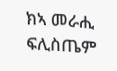ክኣ መራሒ ፍሊስጤም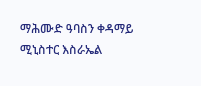ማሕሙድ ዓባስን ቀዳማይ ሚኒስተር እስራኤል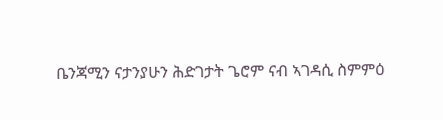ቤንጃሚን ናታንያሁን ሕድገታት ጌሮም ናብ ኣገዳሲ ስምምዕ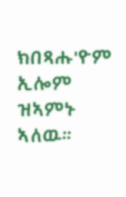ክበጻሑ'ዮም ኢሎም ዝኣምኑ ኣለዉ።